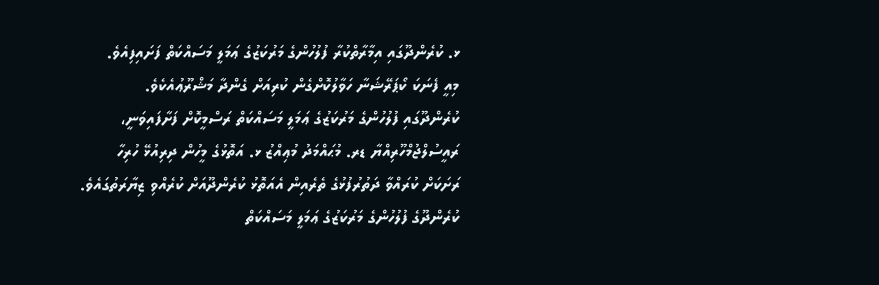ޅ. ކުރެންދޫގައި އިމާރާތްކުރާ ފުލުހުންގެ މަރުކަޒުގެ ޢަމަލީ މަސައްކަތް ފަށައިފިއެވެ.
މިއީ ފެނަކަ ކޯޕަރޭޝަނާ ހަވާލުކޮށްގެން ކުރިއަށް ގެންދާ މަޝްރޫޢުއެކެވެ.
ކުރެންދޫގައި ފުލުހުންގެ މަރުކަޒުގެ ޢަމަލީ މަސައްކަތް ރަސްމީކޮށް ފަށާފައިވަނީ، ރައީސުލްޖުމްހޫރިއްޔާ ޑރ. މުޙައްމަދު މުޢިއްޒު ޅ. އަތޮޅުގެ މީހުން ދިރިއުޅޭ ހުރިހާ ރަށަކަށް ކުރައްވާ ދަތުރުފުޅުގެ ތެރެއިން އެއަތޮޅު ކުރެންދޫއަށް ކުރެއްވި ޒިޔާރަތުގައެވެ.
ކުރެންދޫގެ ފުލުހުންގެ މަރުކަޒުގެ ޢަމަލީ މަސައްކަތް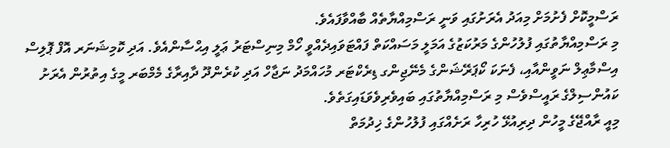ރަސްމީކޮށް ފެށުމަށް މިއަދު އެރަށުގައި ވަނީ ރަސްމިއްޔާތެއް ބާއްވާފައެވެ.
މި ރަސްމިއްޔާތުގައި ފުލުހުންގެ މަރުކަޒުގެ އަމަލީ މަސައްކަތް ފައްޓަވައިދެއްވީ ހޯމް މިނިސްޓަރު ޢަލީ އިޙްސާންއެވެ. އަދި ކޮމިޝަނަރ އޮފް ޕޮލިސް އިސްމާޢިލް ނަވީންއާއި، ފެނަކަ ކޯޕަރޭޝަންގެ މެނޭޖިންގ ޑިރެކްޓަރ މުހައްމަދު ނަޖާހް އަދި ކުރެންދޫ ދާއިރާގެ މެމްބަރ މީގެ އިތުރުން އެރަށު ކައުންސިލްގެ ރައީސްވެސް މި ރަސްމިއްޔާތުގައި ބައިވެރިވެވަޑައިގަތެވެ.
މިއީ ރާއްޖޭގެ މީހުން ދިރިއުޅޭ ހުރިހާ ރަށެއްގައި ފުލުހުންގެ ޚިދުމަތް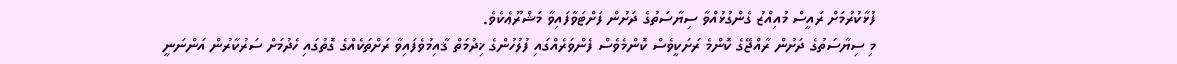ފުޅާކުރުމަށް ރައީސް މުއިއްޒު ގެންގުޅުއްވާ ސިޔާސަތުގެ ދަށުން ފަށްޓަވާފައިވާ މަޝްރޫޢެކެވެ.
މި ސިޔާސަތުގެ ދަށުން ރާއްޖޭގެ ކޮންމެ ރަށަކީވެސް ކޮންމެވެސް ފެންވަރެއްގައި ފުލުހުންގެ ޚިދުމަތް ޤާއިމުވެފައިވާ ރަށްތަކެއްގެ ގޮތުގައި ހެދުމަށް ސަރުކާރުން އަންނަނީ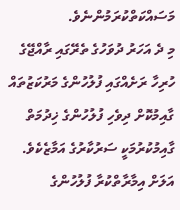މަސައްކަތްކުރަމުންނެވެ.
މި ދެ އަހަރު ދުވަހުގެ ތެރޭގައި ރާއްޖޭގެ ހުރިހާ ރަށެއްގައި ފުލުހުންގެ މަރުކަޒުތައް ގާއިމުކޮށް ދިވެހި ފުލުހުންގެ ޚިދުމަތް ގާއިމުކުރުމަކީ ސަރުކާރުގެ އަމާޒެކެވެ.
އަލަށް އިމާރާތްކުރާ ފުލުހުންގެ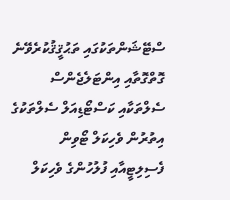ސްޓޭޝަންތަކުގައި ތަޙުޤީޤުކުރެވޭނެ ގޮތްގޮތާއި އިންޓަލެޖެންސް ސެލްތަކާއި ކަސްޓޯޑިއަލް ސެލްތަކުގެ އިތުރުން ވެހިކަލް ޓޯވިން ފެސިލިޓީއާއި ފުލުހުންގެ ވެހިކަލް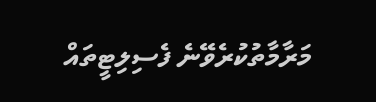މަރާމާތުކުރެވޭނެ ފެސިލިޓީތައް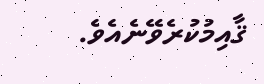ޤާއިމުކުރެވޭނެއެވެ.